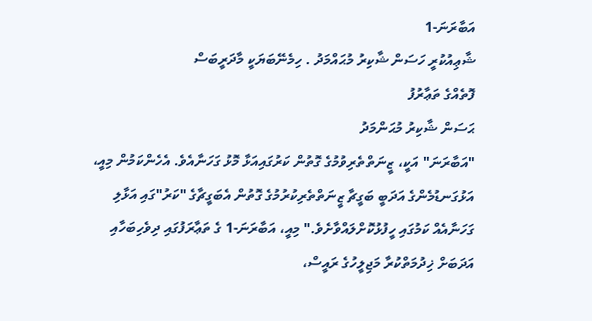އަބާރަނަ-1
ޝާޢިއުކުރީ ހަސަން ޝާކިރު މުޙައްމަދު . ހިމެނޭބަޔަކީ މާދަރީބަސް
ފޮތެއްގެ ތަޢާރުފު
ޙަސަން ޝާކިރު މުޙަންމަދު
"އަބާރަނަ" އަކީ، ޒީނަތްތެރިވުމުގެ ގޮތުން ކަރުގައިއަޅާ މޮޅު ގަހަނާއެވެ. އެހެންކަމުން މިއީ، އަޅުގަނޑުމެންގެ އަދަބީ ބަގީޗާ ޒީނަތްތެރިކުރުމުގެ ގޮތުން އެބަގީޗާގެ "ކަރު"ގައި އަޅާލި ގަހަނާއެއް ކަމުގައި ހީފުޅުކޮށްލައްވާށެވެ." މިއީ، އަބާރަނަ-1 ގެ ތަޢާރަފުގައި ދިވެހިބަހާއި އަދަބަށް ޚިދުމަތްކުރާ މަޖިލީހުގެ ރައީސް،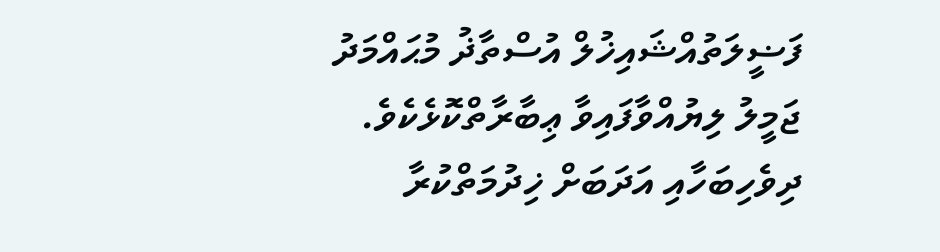ފަޟީލަތުއްޝައިޚުލް އުސްތާޛު މުޙައްމަދު ޖަމީލު ލިޔުއްވާފައިވާ ޢިބާރާތްކޮޅެކެވެ.
ދިވެހިބަހާއި އަދަބަށް ޚިދުމަތްކުރާ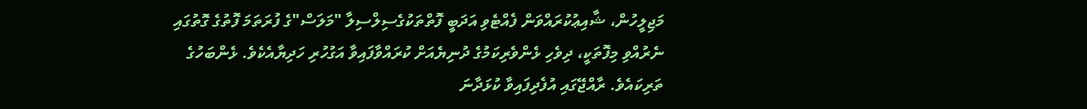މަޖިލީހުން، ޝާއިޢުކުރައްވަން ފެއްޓެވި އަދަބީ ފޮތްތަކުގެސިލްސިލާ "މަލަސް"ގެ ފުރަތަމަ ފޮތުގެ ގޮތުގައި ނެރުއްވި މިފޮތަކީ، ދިވެހި ޅެންވެރިކަމުގެ ދުނިޔެއަށް ކުރައްވާފައިވާ އަގުހުރި ހަދިޔާއެކެވެ. ޅެންބަހުގެ ތަރިކައެވެ. ރާއްޖޭގައި އުފެދިފައިވާ ކުޅަދާނަ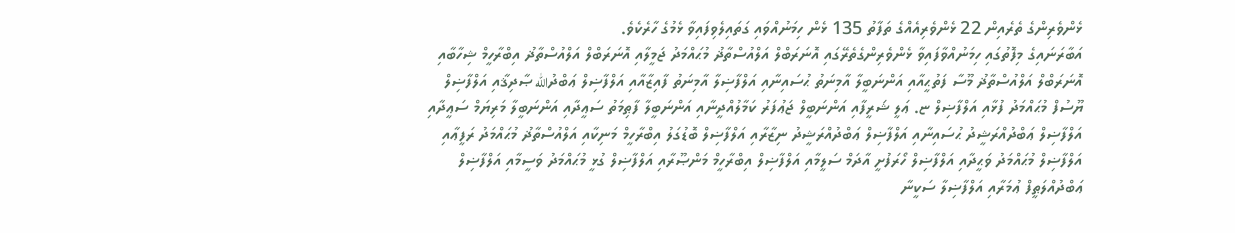ޅެންވެރިންގެ ތެރެއިން 22 ޅެންވެރިއެއްގެ ތަފާތު 135 ޅެން ހިމަނުއްވައި ގަތައިލެވިފައިވާ ޅެމުގެ ހާރެކެވެ.
އަބާރަނައިގެ މިފޮތުގައި ހިމަނުއްވާފައިވާ ޅެންވެރިންގެތެރޭގައި އޮނަރަބްލް އަލްއުސްތާޛު މުޙައްމަދު ޖަމީލާއި އޮނަރަބްލް އަލްއުސްތާޛު އިބްރާހީމް ޝިހާބާއި އޮނަރަބްލް އަލްއުސްތާޛު މޫސާ ފަތުޙީއާއި އަންނަބީލާ އާމިނަތު ޙުސައިނާއި އަލްފާޟިލާ އާމިނަތު ފާއިޒާއާއި އަލްފާޟިލް ޢަބްދުالله ޞާދިޤާއި އަލްފާޟިލް ޔޫސުފް މުޙައްމަދު ފުޅާއި އަލްފާޟިލް ޏ. ޢަލީ ޝަރީފާއި އަންނަބީލް ޖަޢުފަރު ކަމާލުއްދީނާއި އަންނަބީލާ ފާޠިމަތު ސަޢީދާއި އަންނަބީލާ މަރިޔަމް ސަޢީދާއި އަލްފާޟިލް ޢަބްދުއްރަޝީދު ޙުސައިނާއި އަލްފާޟިލް ޢަބްދުއްރަޝީދު ނިޒާރާއި އަލްފާޟިލް ބޮޑުގަލު އިބްރާހީމް މަނިކާއި އަލްއުސްތާޛު މުޙައްމަދު ރަފީޢާއި އަލްފާޟިލް މުޙައްމަދު ވަޙީދާއި އަލްފާޟިލް ހޯރަފުށީ އާދަމް ސަލީމާއި އަލްފާޟިލް އިބްރާހީމް މަންޞޫރާއި އަލްފާޟިލް ގުޅީ މުޙައްމަދު ވަސީމާއި އަލްފާޟިލް ޢަބްދުއްލަޠީފް ޢުމަރާއި އަލްފާޟިލާ ސަކީނާ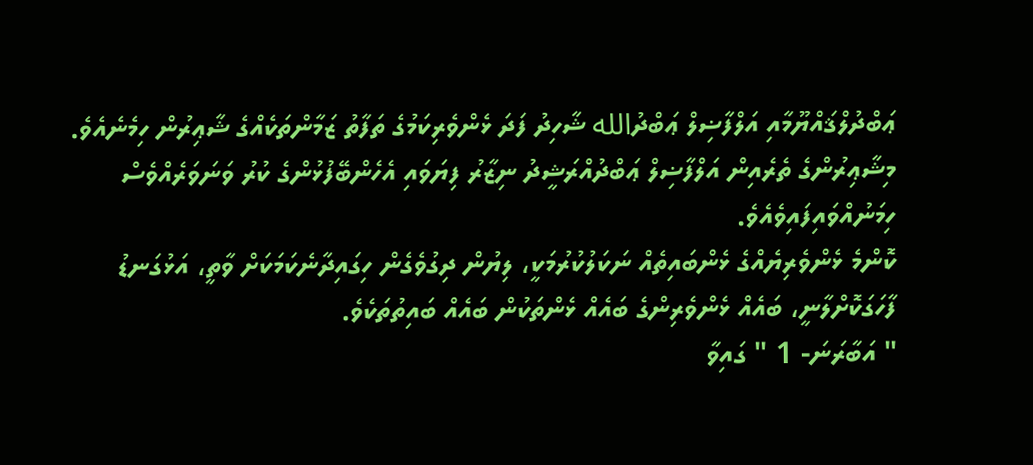ޢަބްދުލްޤައްޔޫމާއި އަލްފާޟިލް ޢަބްދުالله ޝާހިދު ފަދަ ޅެންވެރިކަމުގެ ތަފާތު ޒަމާންތަކެއްގެ ޝާޢިރުން ހިމެނެއެވެ. މިޝާޢިރުންގެ ތެރެއިން އަލްފާޟިލް ޢަބްދުއްރަޝީދު ނިޒާރު ފިޔަވައި އެހެންބޭފުޅުންގެ ކުރު ވަނަވަރެއްވެސް ހިމަނުއްވައިފައިވެއެވެ.
ކޮންމެ ޅެންވެރިޔެއްގެ ޅެންބައިތެއް ނަކަލުކުރުމަކީ، ލިޔުން ދިގުވެގެން ހިގައިދާނެކަމަކަށް ވާތީ، އަޅުގަނޑު ފާހަގަކޮށްލާނީ، ބައެއް ޅެންވެރިންގެ ބައެއް ޅެންތަކުން ބައެއް ބައިތުތަކެވެ.
" އަބާރަނަ- 1 " ގައިވާ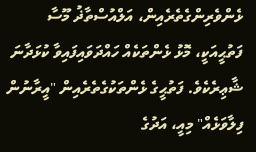ޅެންވެރިންގެތެރެއިން، އަލްއުސްތާޛު މޫސާ ފަތުޙީއަކީ، މޮޅު ޅެންތަކެއް ހައްދަވައިފައިވާ ކުޅަދާނަ ޝާޢިރެކެވެ. ފަތުޙީގެ ޅެންތަކުގެތެރެއިން "އީރާނުން ފިލާވަޅެއް" މިއީ، އަދުގެ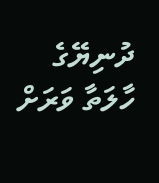ދުނިޔޭގެ ހާލަތާ ވަރަށް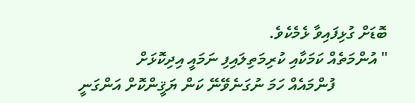ބޮޑަށް ގުޅިފައިވާ ޅެމެކެވެ.
" އުންމަތެއް ކަމަކާއި ކުރިމަތިލައިފި ނަމައީ އިދިކޮޅަށް
             ފުންމައެއް ހަމަ ނުގަނެވޭނޭ ކަން ޔަޤީންކޮށް އަންގަނީ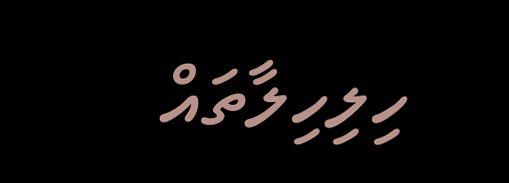ހިލިހިލާތައް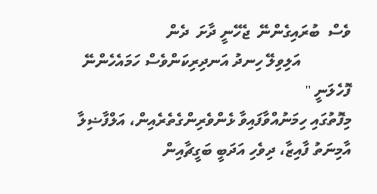ވެސް  ބުރައިގެންނޭ  ޖެހޭނީ ދާށަ  ދެން
             އަލިވިލޭ ހިނދު އަނދިރިކަންވެސް ހަމައެހެންނޭ ފޮހެލަނީ "
މިފޮތުގައި ހިމަނުއްވާފައިވާ ޅެންވެރިންގެތެރެއިން، އަލްފާޟިލާ އާމިނަތު ފާއިޒާ، ދިވެހި އަދަބީ ބަގީޗާއިން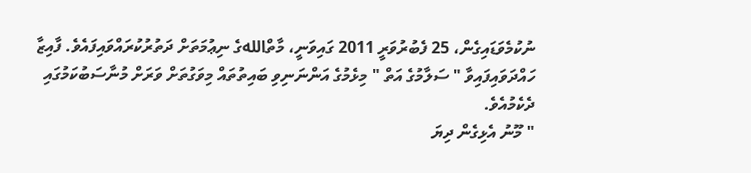ނުކުމެވަޑައިގެން، 25 ފެބުރުވަރީ 2011 ގައިވަނީ، މާތްاللهގެ ނިޢުމަތަށް ދަތުރުކުރައްވައިފައެވެ. ފާއިޒާ ހައްދަވައިފައިވާ " ސަލާމުގެ އަތް " މިޅެމުގެ އަންނަނިވި ބައިތުތައް މިވަގުތަށް ވަރަށް މުނާސަބުކަމުގައި ދެކެމުއެވެ.
" މޫނު އެޅިގެން ދިޔަ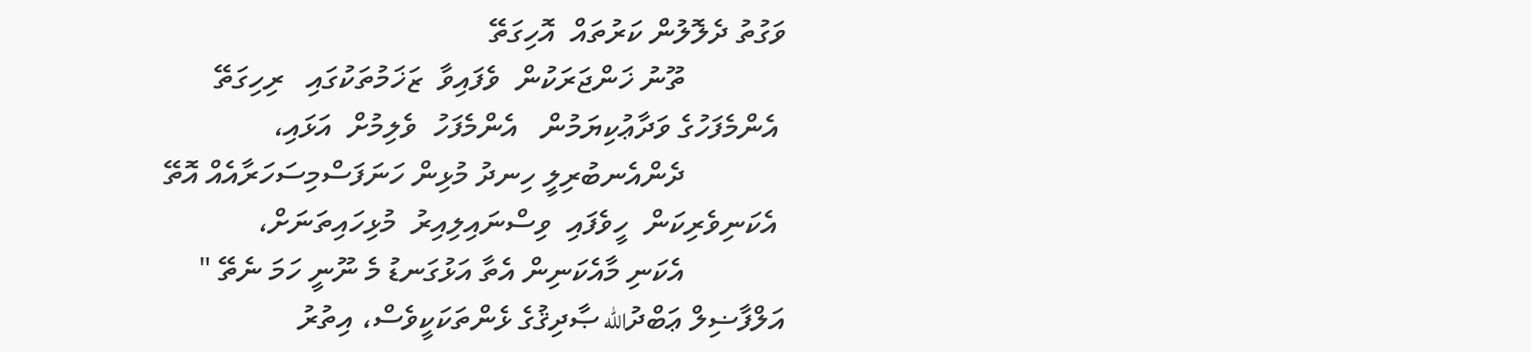ވަގުތު ދެލޮލުން ކަރުތައް  އޮހިގަތޭ
             ތޫނު ޚަންޖަރަކުން  ވެފައިވާ  ޒަޚަމުތަކުގައި   ރިހިގަތޭ
 އެންމެފަހުގެ ވަދާޢުކިޔަމުން   އެންމެފަހު  ވެލިމުށް  އަޅައި،
             ދެންއެނބުރިލީ ހިނދު މުޅިން ހަނަފަސްމިސަހަރާއެއް އޮތޭ
 އެކަނިވެރިކަން  ހީވެފައި  ވިސްނައިލިއިރު  މުޅިހައިތަނަށް،
             އެކަނި މާއެކަނިން އެތާ އަޅުގަނޑު މެ ނޫނީ ހަމަ ނެތޭ "
އަލްފާޟިލް ޢަބްދުالله ޞާދިޤުގެ ޅެންތަކަކީވެސް، އިތުރު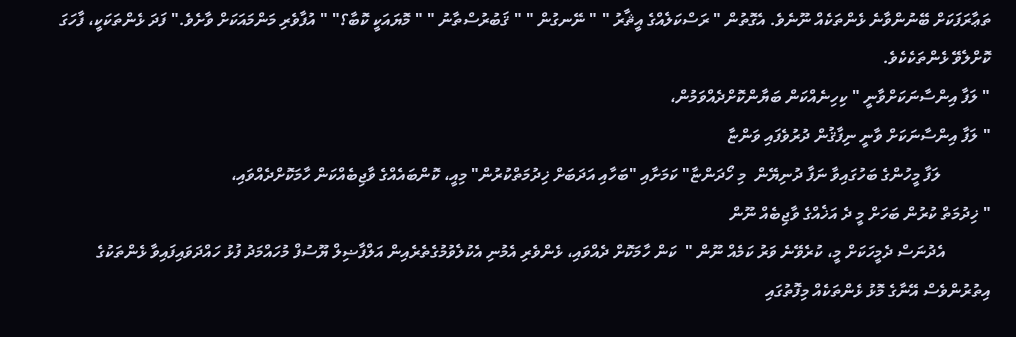ތަޢާރަފަކަށް ބޭނުންވާނެ ޅެންތަކެއް ނޫނެވެ. އެގޮތުން " ރަސްކަލެއްގެ އީޘާރު " " ނޭނގުން " " ޤަބުރުސްތާނު " " މޮޔައަކީ ކޮބާ؟" " އުފާވެރި މަންމައަކަށް ވާށެވެ." ފަދަ ޅެންތަކަކީ، ފާހަގަ ކޮށްލެވޭ ޅެންތަކެކެވެ.
" ލަފާ އިންސާނަކަށްވާނީ " ކިހިނެއްކަން ބަޔާންކޮށްދެއްވަމުން،
" ލަފާ އިންސާނަކަށް ވާނީ ނިފާޤުން ދުރުވެފައި ވަންޏާ
            ލަފާ މީހުންގެ ބަހުގައިވާ ނަފާ ދުނިޔޭން  މި ހޯދަންޏާ" ކަމަށާއި "ބަހާއި އަދަބަށް ޚިދުމަތްކުރުން" މިއީ، ކޮންބައެއްގެ ވާޖިބެއްކަން ހާމަކޮށްދެއްވައި،
" ޚިދުމަތް ކުރުން ބަހަށް މީ ދެ އަޚެއްގެ ވާޖިބެއް ނޫން
           އެދުނަސް ދެމީހަކަށް މީ، ކުރެވޭނެ ވަރު ކަމެއް ނޫން "  ކަން ހާމަކޮށް ދެއްވައި، ޅެންވެރި އެމުނި އެކުލެވުމުގެތެރެއިން އަލްފާޟިލް ޔޫސުފް މުހައްމަދު ފުޅު ހައްދަވައިފައިވާ ޅެންތަކުގެ އިތުރުންވެސް އޭނާގެ މޮޅު ޅެންތަކެއް މިފޮތުގައި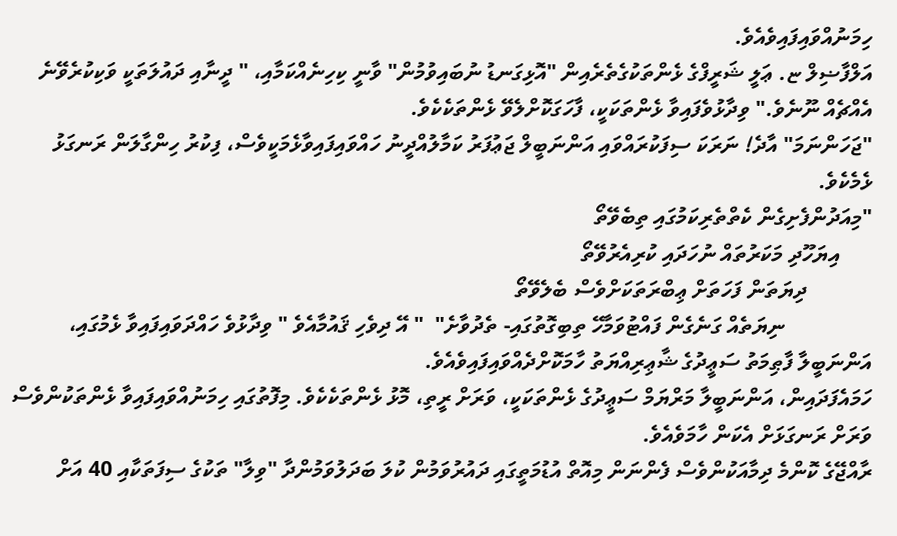ހިމަނުއްވައިފައިވެއެވެ.
އަލްފާޟިލް ޏ. ޢަލީ ޝަރީފްގެ ޅެންތަކުގެތެރެއިން "އޮޅިގަނޑު ނުބައިވުމުން" ވާނީ ކިހިނެއްކަމާއި، " ދީނާއި ދައުލަތަކީ ވަކިކުރެވޭނެ އެއްޗެއް ނޫނެވެ." ވިދާޅުވެފައިވާ ޅެންތަކަކީ، ފާހަގަކޮށްލެވޭ ޅެންތަކެކެވެ.
"ޖަހަންނަމަ" އާދެ! ނަރަކަ ސިފަކުރައްވައި އަންނަބީލް ޖަޢުފަރު ކަމާލުއްދީނު ހައްވައިފައިވާޅެމަކީވެސް، ފިކުރު ހިންގާލަން ރަނގަޅު ޅެމެކެވެ.
"މިއަދުންފެށިގެން ކެތްތެރިކަމުގައި ތިބެވޭތޯ
      އިޔަހޫދި މަކަރުތައް ނުހަދައި ކުރިއެރުވޭތޯ
            ދިޔަތަން ފަހަތަށް ޢިބްރަތަކަށްވެސް ބެލެވޭތޯ
                ނިޔަތެއް ގަނެގެން ފައްޓުވަމާހޭ ތިބިގޮތުގައި- ތެދުވާށެ"  " އޭ ދިވެހި ޤައުމާއެވެ " ވިދާޅުވެ ހައްދަވައިފައިވާ ޅެމުގައި، އަންނަބީލާ ފާޠިމަތު ސަޢީދުގެ ޝާޢިރިއްޔަތު ހާމަކޮށްދެއްވައިފައިވެއެވެ.
ހަމައެފަދައިން، އަންނަބީލާ މަރްޔަމް ސަޢީދުގެ ޅެންތަކަކީ، ވަރަށް ރީތި، މޮޅު ޅެންތަކެކެވެ. މިފޮތުގައި ހިމަނުއްވައިފައިވާ ޅެންތަކުންވެސް ވަރަށް ރަނގަޅަށް އެކަން ހާމަވެއެވެ.
ރާއްޖޭގެ ކޮންމެ ދިމާއަކުންވެސް ފެންނަން މިއޮތް އުޑުމަތީގައި ދައުރުވަމުން ކުލަ ބަދަލުވަމުންދާ "ވިލާ" ތަކުގެ ސިފަތަކާއި 40 އަށް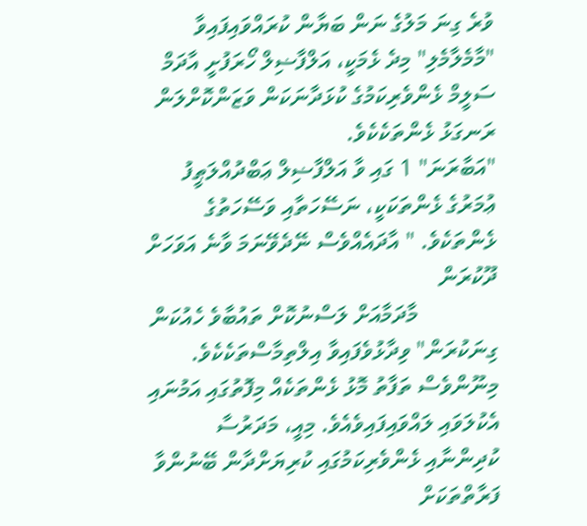ވުރެ ގިނަ މަލުގެ ނަން ބަޔާން ކުރައްވައިފައިވާ "މާމެލާމެލި" މިދެ ޅެމަކީ، އަލްފާޟިލް ހޯރަފުށީ އާދަމް ސަލީމް ޅެންވެރިކަމުގެ ކުޅަދާނަކަން ވަޒަންކޮށްލަން ރަނގަޅު ޅެންތަކެކެވެ.
"އަބާރަނަ" 1 ގައި ވާ އަލްފާޟިލް ޢަބްދުއްލަޠީފު ޢުމަރުގެ ޅެންތަކަކީ، ނަސޭހަތާއި ވަސޭހަތުގެ ޅެންތަކެވެ. " އާދައެއްވެސް ނޭދެވޭނަމަ ވާނެ އަވަހަށް ދޫކުރަން
              މާދަމާއަށް ލަސްނުކޮށް ތައުބާވެ ހެއުކަން ގިނަކުރަން" ވިދާޅުވެފައިވާ އިލްތިމާސްތަކެކެވެ.
މިނޫންވެސް ތަފާތު މޮޅު ޅެންތަކެއް މިފޮތުގައި އަމުނައި އެކުލަވައި ލައްވައިފައިވެއެވެ. މިއީ، މަދަރުސާ ކުދިންނާއި ޅެންވެރިކަމުގައި ކުރިޔަށްދާން ބޭނުންވާ ފަރާތްތަކަށް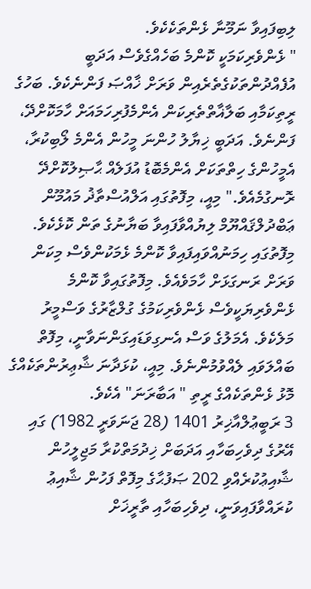ލިބިފައިވާ ނަމޫނާ ޅެންތަކެކެވެ.
" ޅެންވެރިކަމަކީ ކޮންމެ ބަހެއްގެވެސް އަދަބީ އުފެއްދުންތަކުގެތެރެއިން ވަރަށް ޚާއްޞަ ފަންނެކެވެ. ބަހުގެ ރީތިކަމާއި ބަލާޣާތްތެރިކަން އެންމެފުރިހަމައަށް ހާމަކޮށްދޭ، ފަންނެވެ. އަދަބީ ޚިޔާލު ހުންނަ މީހުން އެންމެ ލޯބިކުރާ، އެމީހުންގެ ހިތްތަކަށް އެންމެބޮޑު އުފަލެއް ޙާޞިލުކޮށްދޭ ރޮނގުމެއެވެ." މިއީ، މިފޮތުގައި އަލްއުސްތާޛު މައުމޫން ޢަބްދުލްޤައްޔޫމް ލިޔުއްވާފައިވާ ބަޔާނުގެ ތަން ކޮޅެކެވެ.
މިފޮތުގައި ހިމަނުއްވައިފައިވާ ކޮންމެ ޅެމަކުންވެސް މިކަން ވަރަށް ރަނގަޅަށް ހާމަވެއެވެ. މިފޮތުގައިވާ ކޮންމެ ޅެންވެރިޔަކީވެސް ޅެންވެރިކަމުގެ ގުލްޒާރުގެ ވަސްމީރު މަލެކެވެ. އެމަލުގެ ވަސް އެނގިވަޑައިގަންނަވާނީ، މިފޮތް ބައްލަވައި ލެއްވުމުންނެވެ. މިއީ، ކުޅަދާނަ ޝާޢިރުންތަކެއްގެ މޮޅު ޅެންތަކެއްގެ ރީތި " އަބާރަނަ" އެކެވެ.
3 ރަބީޢުލްއާޚިރު 1401 (28 ޖަނަވަރީ 1982) ގައި އޭރުގެ ދިވެހިބަހާއި އަދަބަށް ޚިދުމަތްކުރާ މަޖިލީހުން ޝާއިޢުކުރެއްވި 202 ޞަފުޙާގެ މިފޮތް ފަހުން ޝާއިޢު ކުރައްވާފައިވަނީ، ދިވެހިބަހާއި ތާރީޚަށް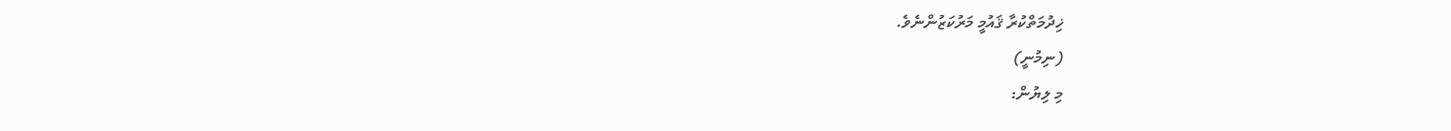ޚިދުމަތްކުރާ ޤައުމީ މަރުކަޒުންނެވެ.
(ނިމުނީ)
މި ލިޔުން: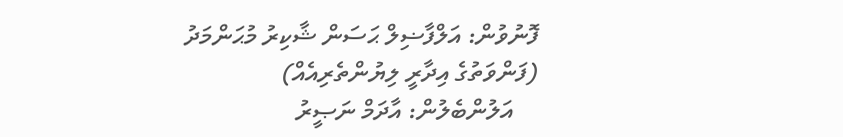ފޮނުވުން: އަލްފާޟިލް ޙަސަން ޝާކިރު މުޙަންމަދު (ފަންވަތުގެ އިދާރީ ލިޔުންތެރިއެއް)
    އަލުންބެލުން: އާދަމް ނަޞީރު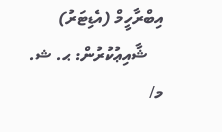އިބްރާހީމް (އެޑިޓަރު)
    ޝާއިޢުކުރުން: ޙ. ޝ. މ/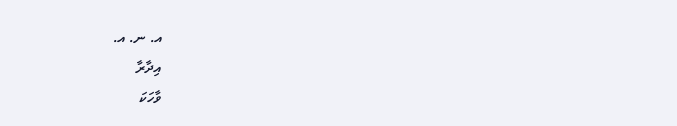އ. ނ. އ.
އިދާރާ
ވާހަކަ